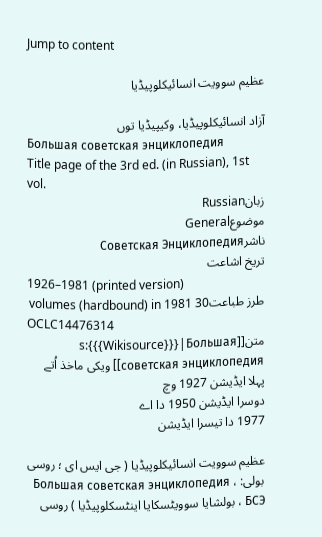Jump to content

عظیم سوویت انسائیکلوپیڈیا

آزاد انسائیکلوپیڈیا، وکیپیڈیا توں
Большая советская энциклопедия
Title page of the 3rd ed. (in Russian), 1st vol.
زبانRussian
موضوعGeneral
ناشرСоветская Энциклопедия
تریخ اشاعت
1926–1981 (printed version)
طرز طباعت30 volumes (hardbound) in 1981
OCLC14476314
متن[[s:{{{Wikisource}}}|Большая советская энциклопедия]] ویکی ماخذ اُتے
پہلا ایڈیشن 1927 وچ
دوسرا ایڈیشن 1950 دا اے
1977 دا تیسرا ایڈیشن

عظیم سوویت انسائیکلوپیڈیا ( جی ایس ای ؛ روسی بولی: Большая советская энциклопедия ، БСЭ ، بولشایا سوویٹسکایا اینٹسکلوپیڈیا ) روسی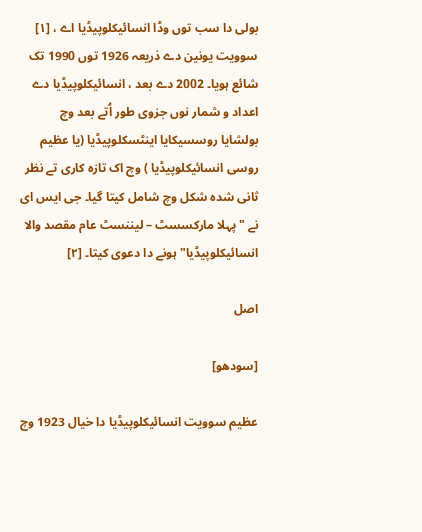بولی دا سب توں وڈا انسائیکلوپیڈیا اے ، [۱] سوویت یونین دے ذریعہ 1926 توں 1990 تک شائع ہويا۔ 2002 دے بعد ، انسائیکلوپیڈیا دے اعداد و شمار نوں جزوی طور اُتے بعد وچ بولشایا روسسیکایا اینٹسکلوپیڈیا (یا عظیم روسی انسائیکلوپیڈیا ) وچ اک تازہ کاری تے نظر ثانی شدہ شکل وچ شامل کيتا گیا۔ جی ایس ای نے "پہلا مارکسسٹ – لیننسٹ عام مقصد والا انسائیکلوپیڈیا" ہونے دا دعوی کيتا۔ [۲]

اصل

[سودھو]

عظیم سوویت انسائیکلوپیڈیا دا خیال 1923 وچ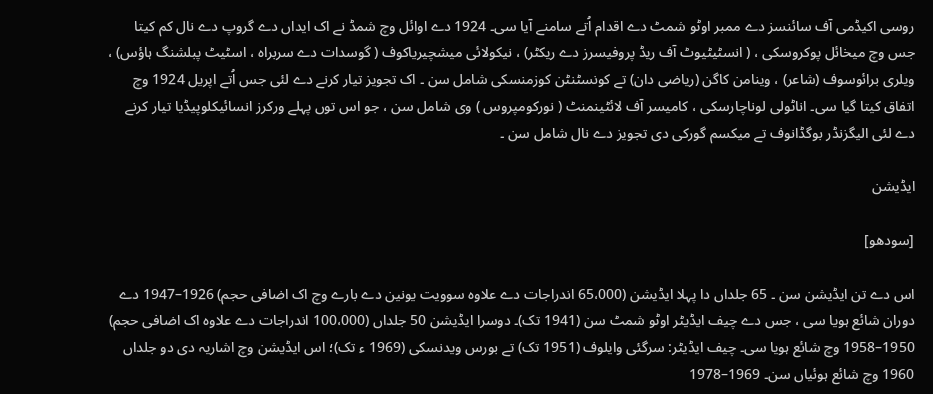روسی اکیڈمی آف سائنسز دے ممبر اوٹو شمٹ دے اقدام اُتے سامنے آیا سی۔ 1924 دے اوائل وچ شمڈ نے اک ایداں دے گروپ دے نال کم کيتا جس وچ میخائل پوکروسکی ، ( انسٹیٹیوٹ آف ریڈ پروفیسرز دے ریکٹر) ، نیکولائی میشچیریاکوف ( گوسدات دے سربراہ ، اسٹیٹ پبلشنگ ہاؤس) ، ویلری برائوسوف (شاعر) ، وینامن کاگن (ریاضی دان) تے کونسٹنٹن کوزمنسکی شامل سن ۔ اک تجویز تیار کرنے دے لئی جس اُتے اپریل 1924 وچ اتفاق کيتا گیا سی۔ اناٹولی لوناچارسکی ، کامیسر آف لائٹینمنٹ ( نورکومپروس ) وی شامل سن ، جو اس توں پہلے ورکرز انسائیکلوپیڈیا تیار کرنے دے لئی الیگزنڈر بوگڈانوف تے میکسم گورکی دی تجویز دے نال شامل سن ۔

ایڈیشن

[سودھو]

اس دے تن ایڈیشن سن ۔ 65 جلداں دا پہلا ایڈیشن (65،000 اندراجات دے علاوہ سوویت یونین دے بارے وچ اک اضافی حجم) 1926–1947 دے دوران شائع ہويا سی ، جس دے چیف ایڈیٹر اوٹو شمٹ سن (1941 تک)۔ دوسرا ایڈیشن 50 جلداں (100،000 اندراجات دے علاوہ اک اضافی حجم) 1950–1958 وچ شائع ہويا سی۔ چیف ایڈیٹر: سرگئی وایلوف (1951 تک) تے بورس ویدنسکی (1969 ء تک)؛ اس ایڈیشن وچ اشاریہ دی دو جلداں 1960 وچ شائع ہوئیاں سن۔ 1969–1978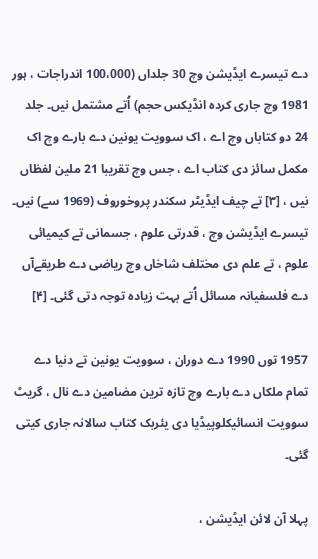دے تیسرے ایڈیشن وچ 30 جلداں (100،000 اندراجات ، ہور 1981 وچ جاری کردہ انڈیکس حجم) اُتے مشتمل نيں۔ جلد 24 دو کتاباں وچ اے ، اک سوویت یونین دے بارے وچ اک مکمل سائز دی کتاب اے ، جس وچ تقریبا 21 ملین لفظاں نيں ، [۳] تے چیف ایڈیٹر سکندر پروخوروف (1969 سے) نيں۔ تیسرے ایڈیشن وچ ، قدرتی علوم ، جسمانی تے کیمیائی علوم ، تے علم دی مختلف شاخاں وچ ریاضی دے طریقےآں دے فلسفیانہ مسائل اُتے بہت زیادہ توجہ دتی گئی۔ [۴]

1957 توں 1990 دے دوران ، سوویت یونین تے دنیا دے تمام ملکاں دے بارے وچ تازہ ترین مضامین دے نال ، گریٹ سوویت انسائیکلوپیڈیا دی یئربک کتاب سالانہ جاری کيتی گئی۔

پہلا آن لائن ایڈیشن ،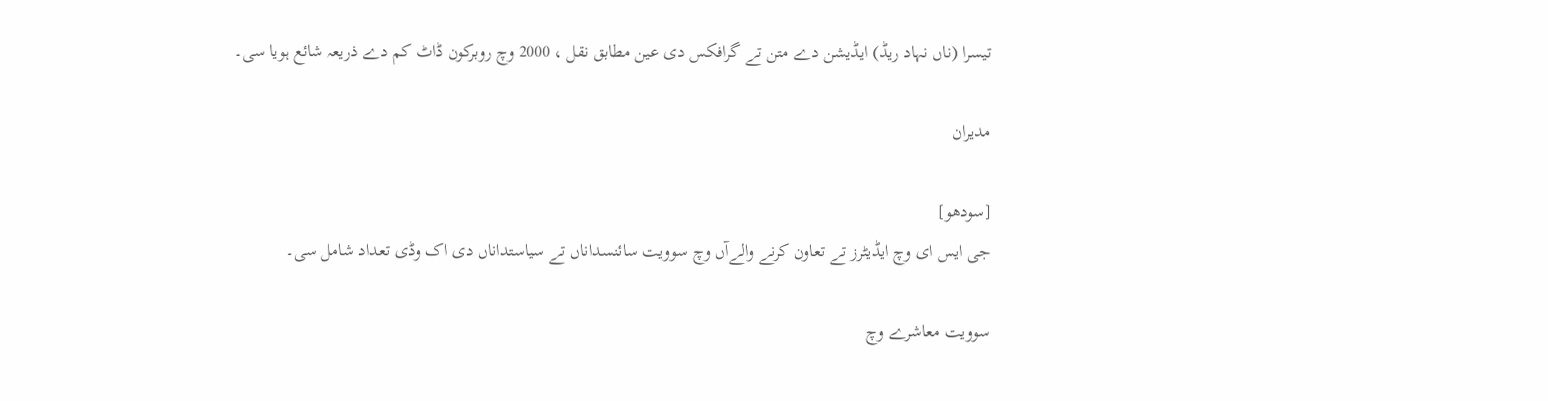تیسرا (ناں نہاد ریڈ) ایڈیشن دے متن تے گرافکس دی عین مطابق نقل ، 2000 وچ روبرکون ڈاٹ کم دے ذریعہ شائع ہويا سی۔

مدیران

[سودھو]
جی ایس ای وچ ایڈیٹرز تے تعاون کرنے والےآں وچ سوویت سائنسداناں تے سیاستداناں دی اک وڈی تعداد شامل سی۔

سوویت معاشرے وچ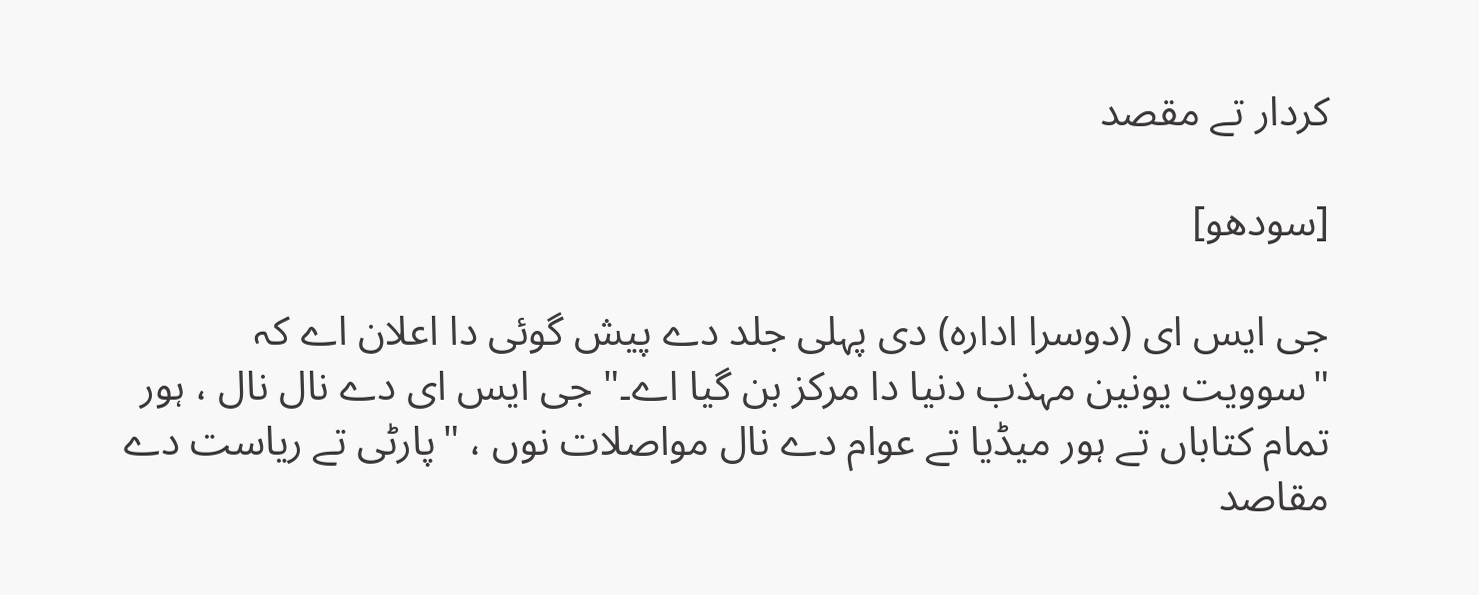کردار تے مقصد

[سودھو]

جی ایس ای (دوسرا ادارہ) دی پہلی جلد دے پیش گوئی دا اعلان اے کہ "سوویت یونین مہذب دنیا دا مرکز بن گیا اے۔" جی ایس ای دے نال نال ، ہور تمام کتاباں تے ہور میڈیا تے عوام دے نال مواصلات نوں ، "پارٹی تے ریاست دے مقاصد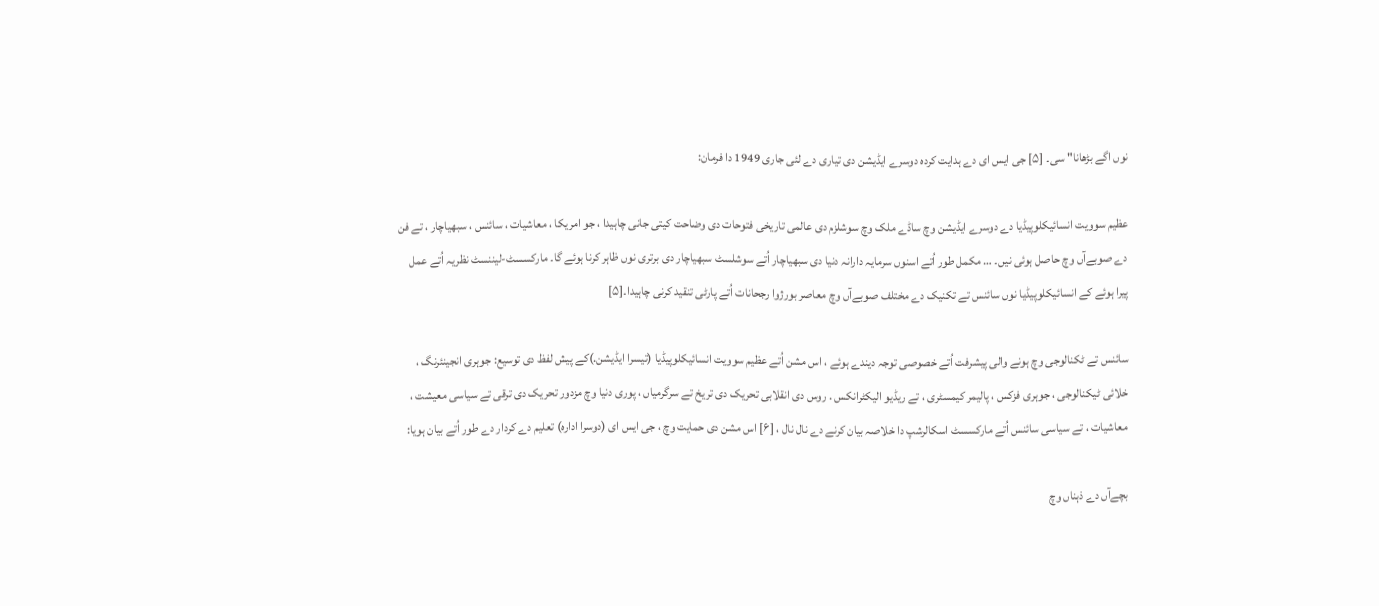نوں اگے بڑھانا" سی۔ [۵] جی ایس ای دے ہدایت کردہ دوسرے ایڈیشن دی تیاری دے لئی جاری 1949 دا فرمان:

عظیم سوویت انسائیکلوپیڈیا دے دوسرے ایڈیشن وچ ساڈے ملک وچ سوشلزم دی عالمی تاریخی فتوحات دی وضاحت کيتی جانی چاہیدا ، جو امریکا ، معاشیات ، سائنس ، سبھیاچار ، تے فن دے صوبےآں وچ حاصل ہوئی نيں۔ … مکمل طور اُتے اسنوں سرمایہ دارانہ دنیا دی سبھیاچار اُتے سوشلسٹ سبھیاچار دی برتری نوں ظاہر کرنا ہوئے گا۔ مارکسسٹ-لیننسٹ نظریہ اُتے عمل پیرا ہوئے کے انسائیکلوپیڈیا نوں سائنس تے تکنیک دے مختلف صوبےآں وچ معاصر بورژوا رجحانات اُتے پارٹی تنقید کرنی چاہیدا۔[۵]

سائنس تے ٹکنالوجی وچ ہونے والی پیشرفت اُتے خصوصی توجہ دیندے ہوئے ، اس مشن اُتے عظیم سوویت انسائیکلوپیڈیا (تیسرا ایڈیشن.)کے پیش لفظ دی توسیع: جوہری انجینئرنگ ، خلائی ٹیکنالوجی ، جوہری فزکس ، پالیمر کیمسٹری ، تے ریڈیو الیکٹرانکس . روس دی انقلابی تحریک دی تریخ تے سرگرمیاں ، پوری دنیا وچ مزدور تحریک دی ترقی تے سیاسی معیشت ، معاشیات ، تے سیاسی سائنس اُتے مارکسسٹ اسکالرشپ دا خلاصہ بیان کرنے دے نال نال ، [۶] اس مشن دی حمایت وچ ، جی ایس ای (دوسرا ادارہ) تعلیم دے کردار دے طور اُتے بیان ہويا:

بچےآں دے ذہناں وچ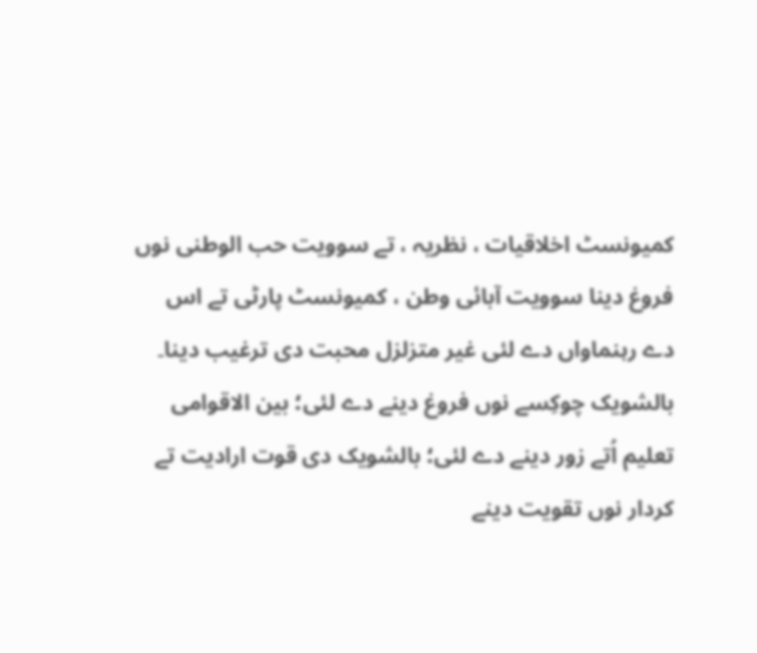کمیونسٹ اخلاقیات ، نظریہ ، تے سوویت حب الوطنی نوں فروغ دینا سوویت آبائی وطن ، کمیونسٹ پارٹی تے اس دے رہنماواں دے لئی غیر متزلزل محبت دی ترغیب دینا۔ بالشویک چوکِسے نوں فروغ دینے دے لئی؛ بین الاقوامی تعلیم اُتے زور دینے دے لئی؛ بالشویک دی قوت ارادیت تے کردار نوں تقویت دینے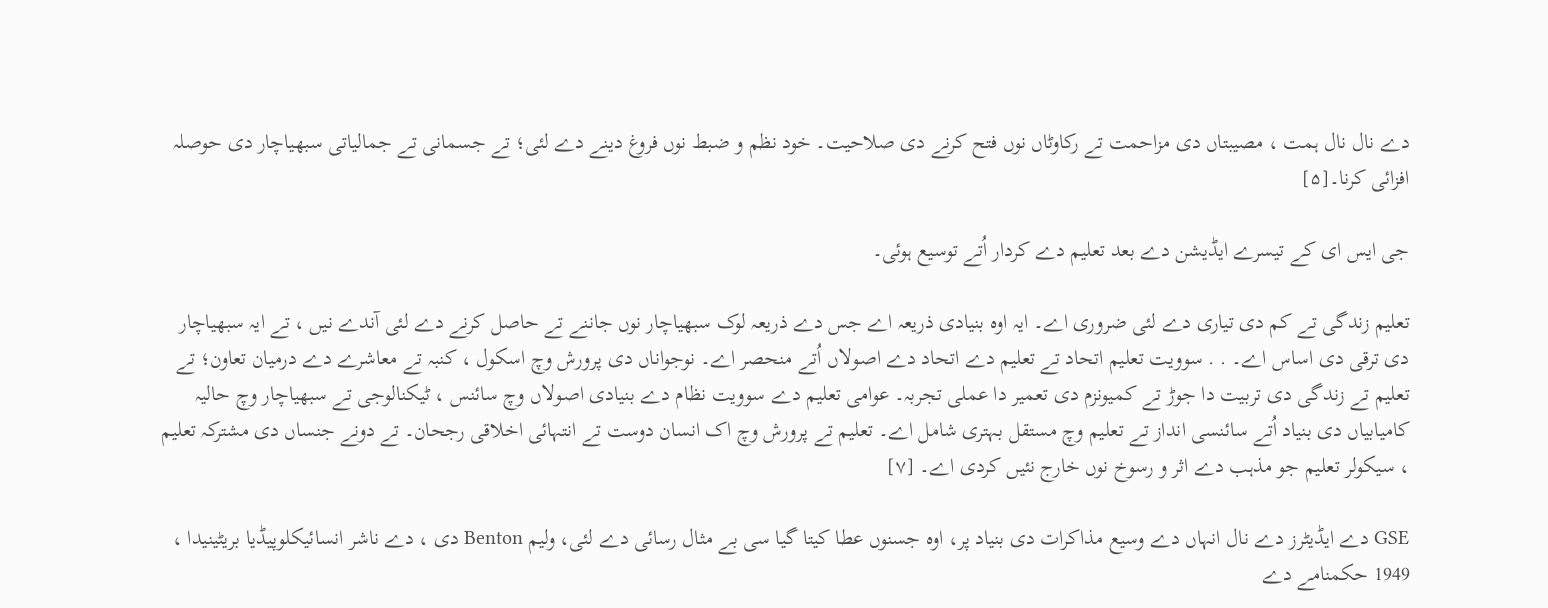دے نال نال ہمت ، مصیبتاں دی مزاحمت تے رکاوٹاں نوں فتح کرنے دی صلاحیت۔ خود نظم و ضبط نوں فروغ دینے دے لئی؛ تے جسمانی تے جمالیاتی سبھیاچار دی حوصلہ افزائی کرنا۔[۵]

جی ایس ای کے تیسرے ایڈیشن دے بعد تعلیم دے کردار اُتے توسیع ہوئی۔

تعلیم زندگی تے کم دی تیاری دے لئی ضروری اے۔ ایہ اوہ بنیادی ذریعہ اے جس دے ذریعہ لوک سبھیاچار نوں جاننے تے حاصل کرنے دے لئی آندے نيں ، تے ایہ سبھیاچار دی ترقی دی اساس اے۔ . . سوویت تعلیم اتحاد تے تعلیم دے اتحاد دے اصولاں اُتے منحصر اے۔ نوجواناں دی پرورش وچ اسکول ، کنبہ تے معاشرے دے درمیان تعاون؛ تے تعلیم تے زندگی دی تربیت دا جوڑ تے کمیونزم دی تعمیر دا عملی تجربہ۔ عوامی تعلیم دے سوویت نظام دے بنیادی اصولاں وچ سائنس ، ٹیکنالوجی تے سبھیاچار وچ حالیہ کامیابیاں دی بنیاد اُتے سائنسی انداز تے تعلیم وچ مستقل بہتری شامل اے۔ تعلیم تے پرورش وچ اک انسان دوست تے انتہائی اخلاقی رجحان۔ تے دونے جنساں دی مشترکہ تعلیم ، سیکولر تعلیم جو مذہب دے اثر و رسوخ نوں خارج نئيں کردی اے۔ [۷]

GSE دے ایڈیٹرز دے نال انہاں دے وسیع مذاکرات دی بنیاد پر، اوہ جسنوں عطا کيتا گیا سی بے مثال رسائی دے لئی، ولیم Benton دی ، دے ناشر انسائیکلوپیڈیا بریٹینیدا ، 1949 حکمنامے دے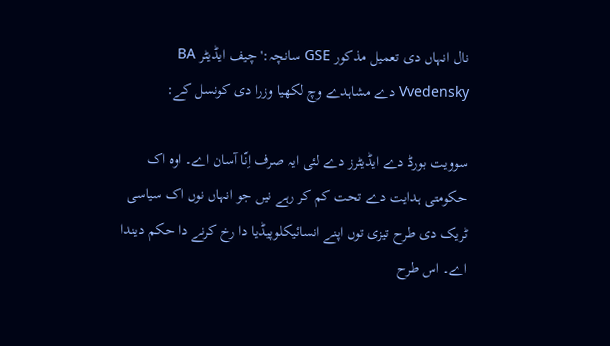نال انہاں دی تعمیل مذکور GSE سانچہ:' چیف ایڈیٹر BA Vvedensky دے مشاہدے وچ لکھیا وزرا دی کونسل کے:

سوویت بورڈ دے ایڈیٹرز دے لئی ایہ صرف اِنّا آسان اے۔ اوہ اک حکومتی ہدایت دے تحت کم کر رہے نيں جو انہاں نوں اک سیاسی ٹریک دی طرح تیزی توں اپنے انسائیکلوپیڈیا دا رخ کرنے دا حکم دیندا اے۔ اس طرح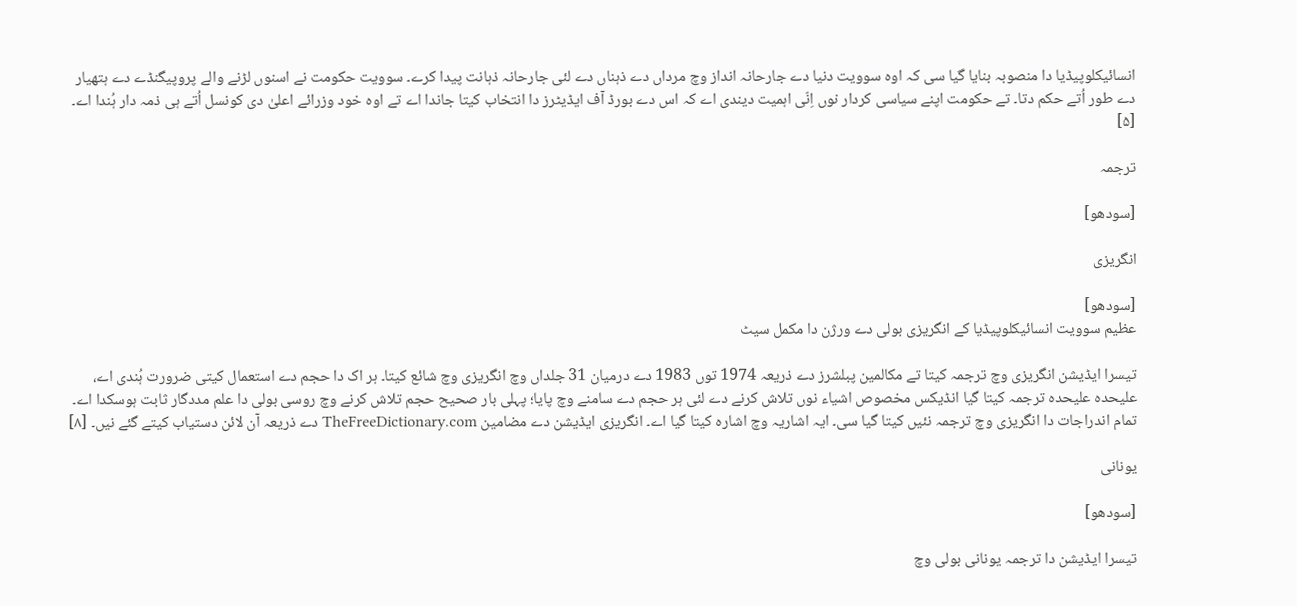انسائیکلوپیڈیا دا منصوبہ بنایا گیا سی کہ اوہ سوویت دنیا دے جارحانہ انداز وچ مرداں دے ذہناں دے لئی جارحانہ ذہانت پیدا کرے۔ سوویت حکومت نے اسنوں لڑنے والے پروپیگنڈے دے ہتھیار دے طور اُتے حکم دتا۔ تے حکومت اپنے سیاسی کردار نوں اِنّی اہمیت دیندی اے کہ اس دے بورڈ آف ایڈیٹرز دا انتخاب کيتا جاندا اے تے اوہ خود وزرائے اعلیٰ دی کونسل اُتے ہی ذمہ دار ہُندا اے۔ [۵]

ترجمہ

[سودھو]

انگریزی

[سودھو]
عظیم سوویت انسائیکلوپیڈیا کے انگریزی بولی دے ورژن دا مکمل سیٹ

تیسرا ایڈیشن انگریزی وچ ترجمہ کيتا تے مکالمین پبلشرز دے ذریعہ 1974 توں 1983 دے درمیان 31 جلداں وچ انگریزی وچ شائع کيتا۔ ہر اک دا حجم دے استعمال کیتی ضرورت ہُندی اے، علیحدہ علیحدہ ترجمہ کيتا گیا انڈیکس مخصوص اشیاء نوں تلاش کرنے دے لئی ہر حجم دے سامنے وچ پایا؛ پہلی بار صحیح حجم تلاش کرنے وچ روسی بولی دا علم مددگار ثابت ہوسکدا اے۔ تمام اندراجات دا انگریزی وچ ترجمہ نئيں کيتا گیا سی۔ ایہ اشاریہ وچ اشارہ کيتا گیا اے۔ انگریزی ایڈیشن دے مضامین TheFreeDictionary.com دے ذریعہ آن لائن دستیاب کیتے گئے نيں۔ [۸]

یونانی

[سودھو]

تیسرا ایڈیشن دا ترجمہ یونانی بولی وچ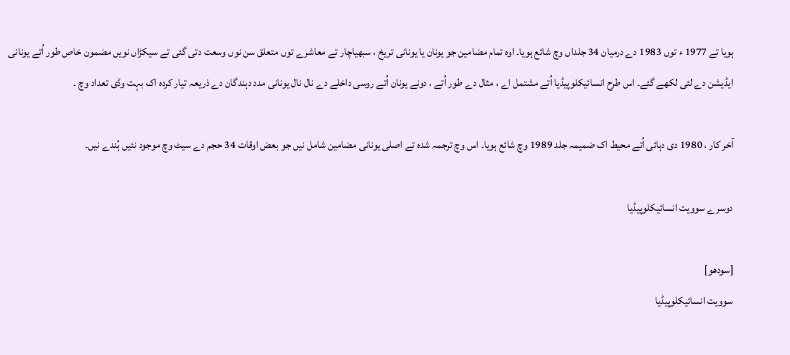ہويا تے 1977 ء توں 1983 دے درمیان 34 جلداں وچ شائع ہويا۔ اوہ تمام مضامین جو یونان یا یونانی تریخ ، سبھیاچار تے معاشرے توں متعلق سن نوں وسعت دتی گئی تے سیکڑاں نويں مضمون خاص طور اُتے یونانی ایڈیشن دے لئی لکھے گئے۔ اس طرح انسائیکلوپیڈیا اُتے مشتمل اے ، مثال دے طور اُتے ، دونے یونان اُتے روسی داخلے دے نال نال یونانی مدد دہندگان دے ذریعہ تیار کردہ اک بہت وڈی تعداد وچ ۔

آخر کار ، 1980 دی دہائی اُتے محیط اک ضمیمہ جلد 1989 وچ شائع ہويا۔ اس وچ ترجمہ شدہ تے اصلی یونانی مضامین شامل نيں جو بعض اوقات 34 حجم دے سیٹ وچ موجود نئيں ہُندے نيں۔

دوسرے سوویت انسائیکلوپیڈیا

[سودھو]
سوویت انسائیکلوپیڈیا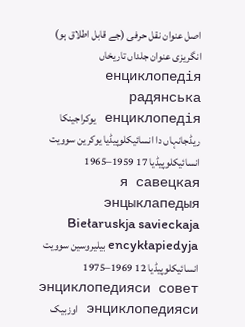اصل عنوان نقل حرفی (جے قابل اطلاق ہو) انگریزی عنوان جلداں تاریخاں
енциклопедія радянська енциклопедія یوکراجینکا ریڈجانہاں دا انسائیکلوپیڈیا یوکرین سوویت انسائیکلوپیڈیا 17 1959–1965
я савецкая энцыклапедыя Biełaruskja savieckaja encykłapiedyja بیلیروسین سوویت انسائیکلوپیڈیا 12 1969–1975
энциклопедияси совет энциклопедияси اوزبیک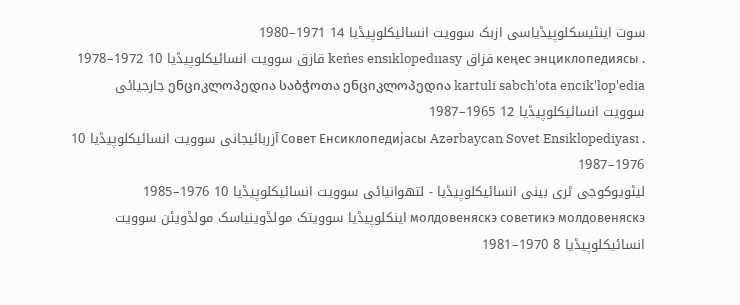سوت اینٹیسکلوپیڈیاسی ازبک سوویت انسائیکلوپیڈیا 14 1971–1980
. кеңес энциклопедиясы قزاق keńes ensıklopedııasy قازق سوویت انسائیکلوپیڈیا 10 1972–1978
ენციკლოპედია საბჭოთა ენციკლოპედია kartuli sabch'ota encik'lop'edia جارجیائی سوویت انسائیکلوپیڈیا 12 1965–1987
. Совет Енсиклопедијасы Azərbaycan Sovet Ensiklopediyası آزربائیجانی سوویت انسائیکلوپیڈیا 10 1976–1987
لیٹویوکوجی ٹری بینی انسائیکلوپیڈیا - لتھوانیائی سوویت انسائیکلوپیڈیا 10 1976–1985
молдовеняскэ советикэ молдовеняскэ اینکلوپیڈیا سوویتک مولڈوینیاسک مولڈویئن سوویت انسائیکلوپیڈیا 8 1970–1981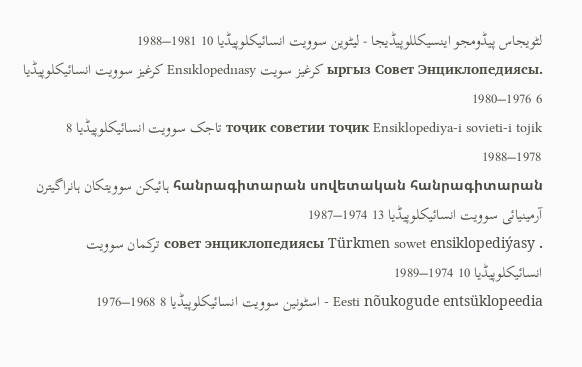لٹویجاس پیڈومجو اینسیکللوپیڈیجا - لیٹوین سوویت انسائیکلوپیڈیا 10 1981–1988
.ыргыз Совет Энциклопедиясы کرغیز سویت Ensıklopedııasy کرغیز سوویت انسائیکلوپیڈیا 6 1976–1980
тоҷик советии тоҷик Ensiklopediya-i sovieti-i tojik تاجک سوویت انسائیکلوپیڈیا 8 1978–1988
հանրագիտարան սովետական հանրագիտարան ہائیکن سوویتکان ہانراگیترن آرمینیائی سوویت انسائیکلوپیڈیا 13 1974–1987
. совет энциклопедиясы Türkmen sowet ensiklopediýasy ترکمان سوویت انسائیکلوپیڈیا 10 1974–1989
Eesti nõukogude entsüklopeedia - اسٹونین سوویت انسائیکلوپیڈیا 8 1968–1976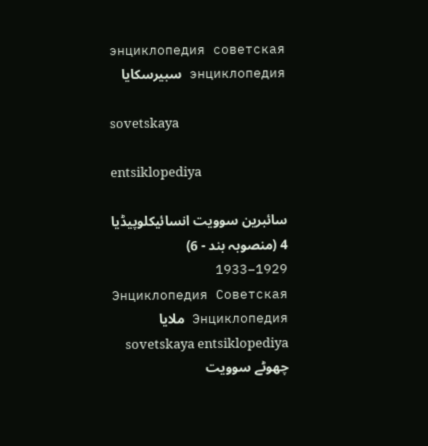энциклопедия советская энциклопедия سبیرسکایا

sovetskaya

entsiklopediya

سائبرین سوویت انسائیکلوپیڈیا 4 (منصوبہ بند - 6) 1929–1933
Энциклопедия Советская Энциклопедия ملایا sovetskaya entsiklopediya چھوٹے سوویت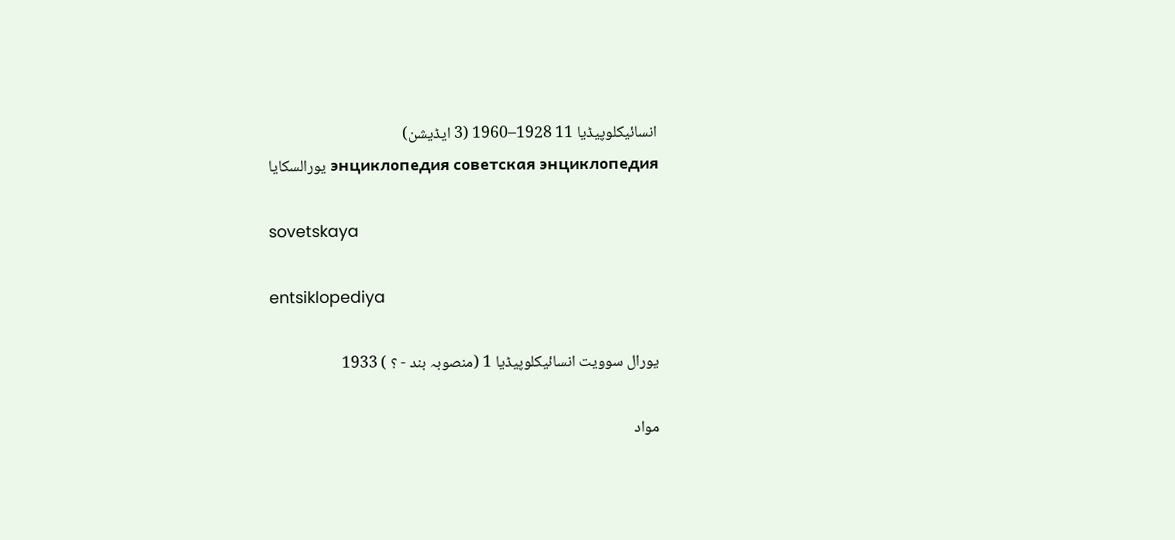انسائیکلوپیڈیا 11 1928–1960 (3 ایڈیشن)
энциклопедия советская энциклопедия یورالسکایا

sovetskaya

entsiklopediya

یورال سوویت انسائیکلوپیڈیا 1 (منصوبہ بند - ؟ ) 1933

مواد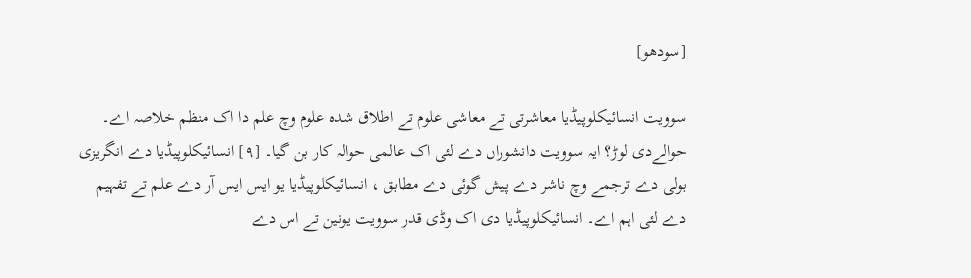[سودھو]

سوویت انسائیکلوپیڈیا معاشرتی تے معاشی علوم تے اطلاق شدہ علوم وچ علم دا اک منظم خلاصہ اے۔ حوالےدی لوڑ؟ ایہ سوویت دانشوراں دے لئی اک عالمی حوالہ کار بن گیا۔ [۹] انسائیکلوپیڈیا دے انگریزی بولی دے ترجمے وچ ناشر دے پیش گوئی دے مطابق ، انسائیکلوپیڈیا یو ایس ایس آر دے علم تے تفہیم دے لئی اہم اے۔ انسائیکلوپیڈیا دی اک وڈی قدر سوویت یونین تے اس دے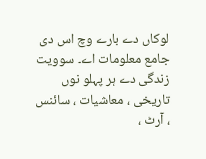لوکاں دے بارے وچ اس دی جامع معلومات اے۔ سوویت زندگی دے ہر پہلو نوں تاریخی ، معاشیات ، سائنس ، آرٹ ،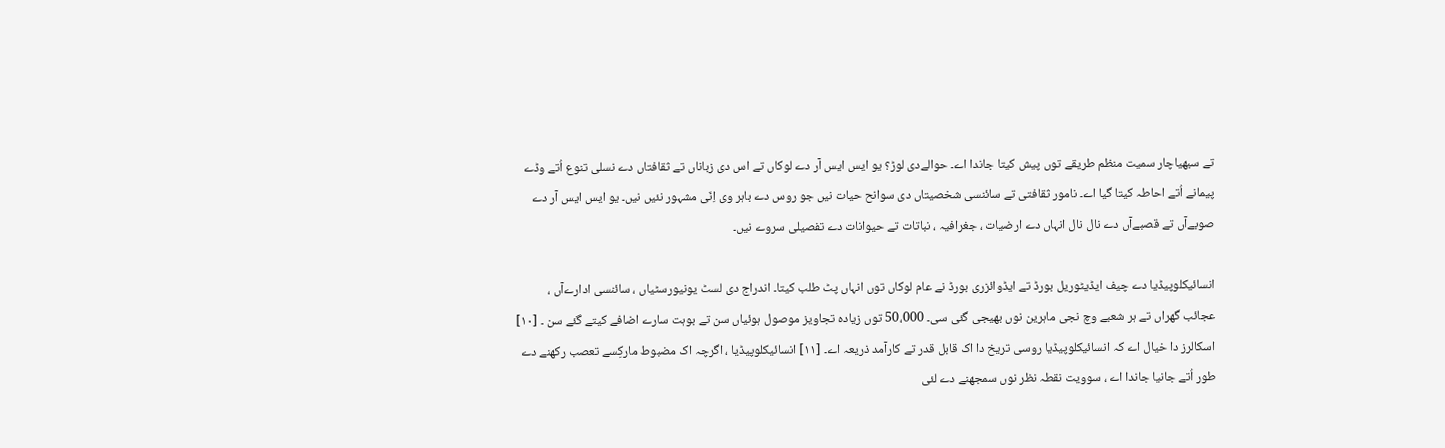تے سبھیاچار سمیت منظم طریقے توں پیش کيتا جاندا اے۔ حوالےدی لوڑ؟ یو ایس ایس آر دے لوکاں تے اس دی زباناں تے ثقافتاں دے نسلی تنوع اُتے وڈے پیمانے اُتے احاطہ کيتا گیا اے۔ نامور ثقافتی تے سائنسی شخصیتاں دی سوانح حیات نيں جو روس دے باہر وی اِنّی مشہور نئيں نيں۔ یو ایس ایس آر دے صوبےآں تے قصبےآں دے نال نال انہاں دے ارضیات ، جغرافیہ ، نباتات تے حیوانات دے تفصیلی سروے نيں۔

انسائیکلوپیڈیا دے چیف ایڈیٹوریل بورڈ تے ایڈوائزری بورڈ نے عام لوکاں توں انہاں پٹ طلب کيتا۔ اندراج دی لسٹ یونیورسٹیاں ، سائنسی ادارےآں ، عجائب گھراں تے ہر شعبے وچ نجی ماہرین نوں بھیجی گئی سی۔ 50،000 توں زیادہ تجاویز موصول ہوئیاں سن تے بوہت سارے اضافے کیتے گئے سن ۔ [۱۰] اسکالرز دا خیال اے کہ انسائیکلوپیڈیا روسی تریخ دا اک قابل قدر تے کارآمد ذریعہ اے۔ [۱۱] انسائیکلوپیڈیا ، اگرچہ اک مضبوط مارکِسے تعصب رکھنے دے طور اُتے جانیا جاندا اے ، سوویت نقطہ نظر نوں سمجھنے دے لئی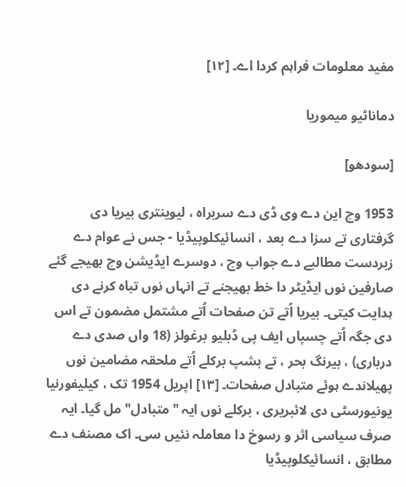مفید معلومات فراہم کردا اے۔ [۱۲]

دماناٹیو میموریا

[سودھو]

1953 وچ این دے وی ڈی دے سربراہ ، لیوینتری بیریا دی گرفتاری تے سزا دے بعد ، انسائیکلوپیڈیا - جس نے عوام دے زبردست مطالبے دے جواب وچ ، دوسرے ایڈیشن وچ بھیجے گئے صارفین نوں ایڈیٹر دا خط بھیجنے تے انہاں نوں تباہ کرنے دی ہدایت کيتی۔ بیریا اُتے تن صفحات اُتے مشتمل مضمون تے اس دی جگہ اُتے چسپاں ایف پی ڈبلیو برغولز (18 واں صدی دے درباری) ، بیرنگ بحر ، تے بشپ برکلے اُتے ملحقہ مضامین نوں پھیلاندے ہوئے متبادل صفحات۔ [۱۳] اپریل 1954 تک ، کیلیفورنیا یونیورسٹی دی لائبریری ، برکلے نوں ایہ "متبادل" مل گیا۔ ایہ صرف سیاسی اثر و رسوخ دا معاملہ نئيں سی۔ اک مصنف دے مطابق ، انسائیکلوپیڈیا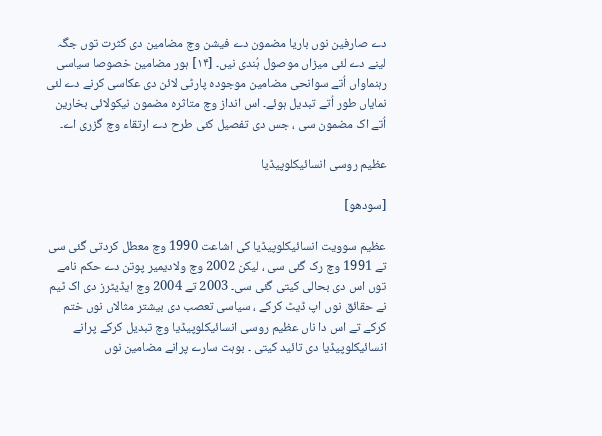دے صارفین نوں باریا مضمون دے فیشن وچ مضامین دی کثرت توں جگہ لینے دے لئی میزاں موصول ہُندی نيں۔ [۱۴] ہور مضامین خصوصا سیاسی رہنماواں اُتے سوانحی مضامین موجودہ پارٹی لائن دی عکاسی کرنے دے لئی نمایاں طور اُتے تبدیل ہوئے۔ اس انداز وچ متاثرہ مضمون نیکولائی بخارین اُتے اک مضمون سی ، جس دی تفصیل کئی طرح دے ارتقاء وچ گزری اے۔

عظیم روسی انسائیکلوپیڈیا

[سودھو]

عظیم سوویت انسائیکلوپیڈیا کی اشاعت 1990 وچ معطل کردتی گئی سی تے 1991 وچ رک گئی سی ، لیکن 2002 وچ ولادیمیر پوتن دے حکم نامے توں اس دی بحالی کيتی گئی سی۔ 2003 تے 2004 وچ ایڈیٹرز دی اک ٹیم نے حقائق نوں اپ ڈیٹ کرکے ، سیاسی تعصب دی بیشتر مثالاں نوں ختم کرکے تے اس دا ناں عظیم روسی انسائیکلوپیڈیا وچ تبدیل کرکے پرانے انسائیکلوپیڈیا دی تائید کيتی ۔ بوہت سارے پرانے مضامین نوں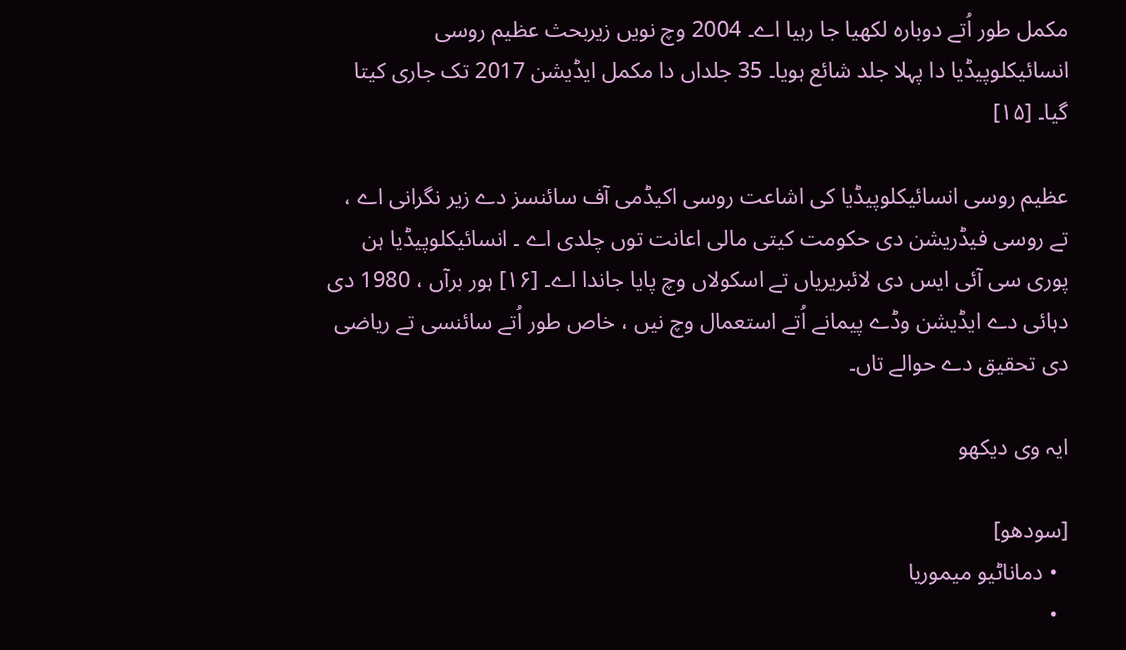مکمل طور اُتے دوبارہ لکھیا جا رہیا اے۔ 2004 وچ نويں زیربحث عظیم روسی انسائیکلوپیڈیا دا پہلا جلد شائع ہويا۔ 35 جلداں دا مکمل ایڈیشن 2017 تک جاری کيتا گیا۔ [۱۵]

عظیم روسی انسائیکلوپیڈیا کی اشاعت روسی اکیڈمی آف سائنسز دے زیر نگرانی اے ، تے روسی فیڈریشن دی حکومت کیتی مالی اعانت توں چلدی اے ۔ انسائیکلوپیڈیا ہن پوری سی آئی ایس دی لائبریریاں تے اسکولاں وچ پایا جاندا اے۔ [۱۶] ہور برآں ، 1980 دی دہائی دے ایڈیشن وڈے پیمانے اُتے استعمال وچ نيں ، خاص طور اُتے سائنسی تے ریاضی دی تحقیق دے حوالے تاں۔

ایہ وی دیکھو

[سودھو]
  • دماناٹیو میموریا
  •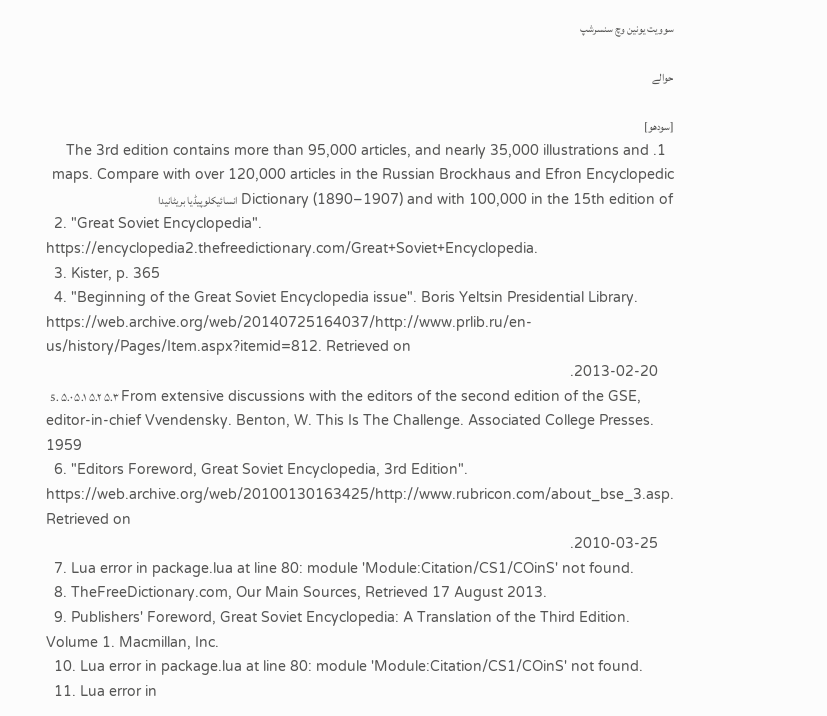سوویت یونین وچ سنسرشپ

حوالے

[سودھو]
  1. The 3rd edition contains more than 95,000 articles, and nearly 35,000 illustrations and maps. Compare with over 120,000 articles in the Russian Brockhaus and Efron Encyclopedic Dictionary (1890–1907) and with 100,000 in the 15th edition of انسائیکلوپیڈیا بریٹانیدا
  2. "Great Soviet Encyclopedia". https://encyclopedia2.thefreedictionary.com/Great+Soviet+Encyclopedia.
  3. Kister, p. 365
  4. "Beginning of the Great Soviet Encyclopedia issue". Boris Yeltsin Presidential Library. https://web.archive.org/web/20140725164037/http://www.prlib.ru/en-us/history/Pages/Item.aspx?itemid=812. Retrieved on
    2013-02-20.
  5. ۵.۰ ۵.۱ ۵.۲ ۵.۳ From extensive discussions with the editors of the second edition of the GSE, editor-in-chief Vvendensky. Benton, W. This Is The Challenge. Associated College Presses. 1959
  6. "Editors Foreword, Great Soviet Encyclopedia, 3rd Edition". https://web.archive.org/web/20100130163425/http://www.rubricon.com/about_bse_3.asp. Retrieved on
    2010-03-25.
  7. Lua error in package.lua at line 80: module 'Module:Citation/CS1/COinS' not found.
  8. TheFreeDictionary.com, Our Main Sources, Retrieved 17 August 2013.
  9. Publishers' Foreword, Great Soviet Encyclopedia: A Translation of the Third Edition. Volume 1. Macmillan, Inc.
  10. Lua error in package.lua at line 80: module 'Module:Citation/CS1/COinS' not found.
  11. Lua error in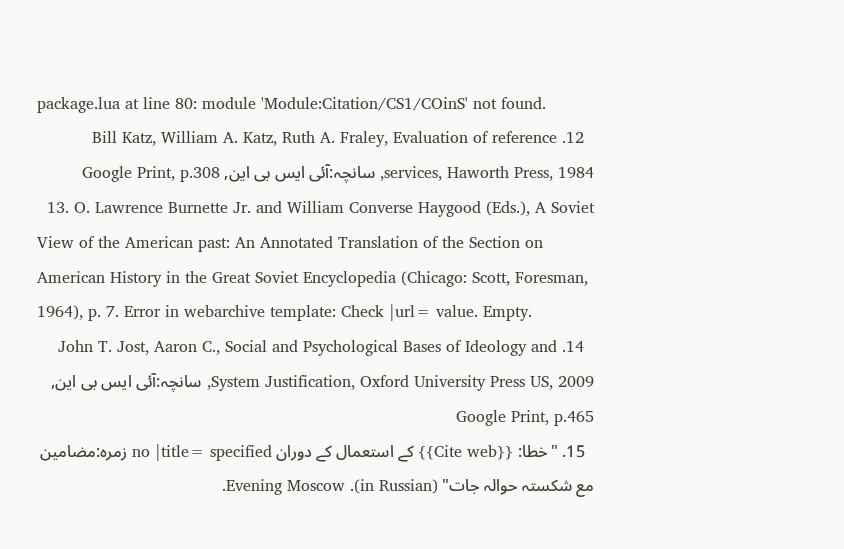package.lua at line 80: module 'Module:Citation/CS1/COinS' not found.
  12. Bill Katz, William A. Katz, Ruth A. Fraley, Evaluation of reference services, Haworth Press, 1984, سانچہ:آئی ایس بی این, Google Print, p.308
  13. O. Lawrence Burnette Jr. and William Converse Haygood (Eds.), A Soviet View of the American past: An Annotated Translation of the Section on American History in the Great Soviet Encyclopedia (Chicago: Scott, Foresman, 1964), p. 7. Error in webarchive template: Check |url= value. Empty.
  14. John T. Jost, Aaron C., Social and Psychological Bases of Ideology and System Justification, Oxford University Press US, 2009, سانچہ:آئی ایس بی این, Google Print, p.465
  15. "خطا: {{Cite web}} کے استعمال کے دوران no |title= specified زمرہ:مضامین مع شکستہ حوالہ جات" (in Russian). Evening Moscow.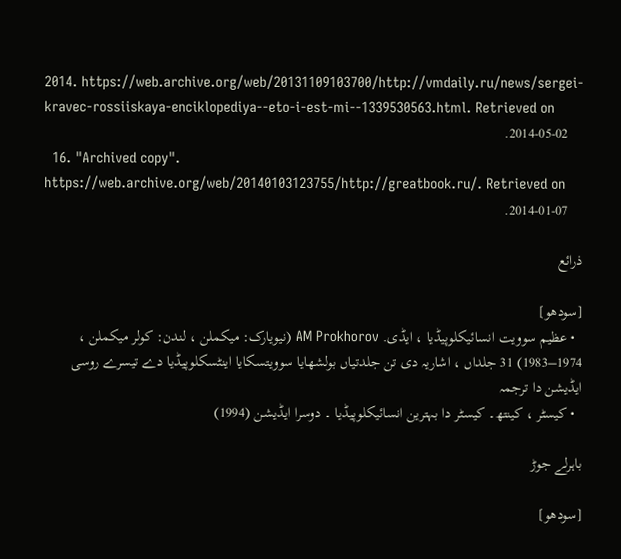2014. https://web.archive.org/web/20131109103700/http://vmdaily.ru/news/sergei-kravec-rossiiskaya-enciklopediya--eto-i-est-mi--1339530563.html. Retrieved on
    2014-05-02.
  16. "Archived copy". https://web.archive.org/web/20140103123755/http://greatbook.ru/. Retrieved on
    2014-01-07.

ذرائع

[سودھو]
  • عظیم سوویت انسائیکلوپیڈیا ، ایڈی. AM Prokhorov (نیویارک: میکملن ، لندن: کولر میکملن ، 1974–1983) 31 جلداں ، اشاریہ دی تن جلدتیاں بولشھایا سوویتسکایا اینٹسکلوپیڈیا دے تیسرے روسی ایڈیشن دا ترجمہ
  • کیسٹر ، کینتھ۔ کیسٹر دا بہترین انسائیکلوپیڈیا ۔ دوسرا ایڈیشن (1994)

باہرلے جوڑ

[سودھو]